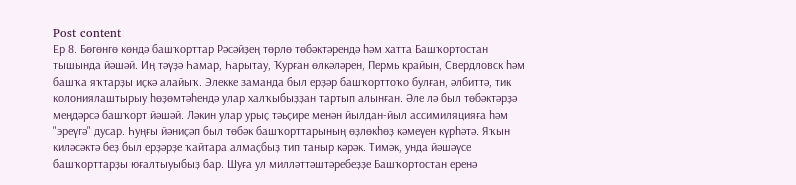Post content
Ер 8. Бөгөнгө көндә башҡорттар Рәсәйҙең төрлө төбәктәрендә һәм хатта Башҡортостан тышында йәшәй. Иң тәүҙә Һамар, Һарытау, Ҡурған өлкәләрен, Пермь крайын, Свердловск һәм башҡа яҡтарҙы иҫкә алайыҡ. Элекке заманда был ерҙәр башҡорттоҡо булған, әлбиттә, тик колониялаштырыу һөҙөмтәһендә улар халҡыбыҙҙан тартып алынған. Әле лә был төбәктәрҙә меңдәрсә башҡорт йәшәй. Ләкин улар урыҫ тәьҫире менән йылдан-йыл ассимиляцияға һәм "эреүгә" дусар. Һуңғы йәниҫәп был төбәк башҡорттарының өҙлөкһөҙ кәмеүен күрһәтә. Яҡын киләсәктә беҙ был ерҙәрҙе ҡайтара алмаҫбыҙ тип таныр кәрәк. Тимәк, унда йәшәүсе башҡорттарҙы юғалтыуыбыҙ бар. Шуға ул милләттәштәребеҙҙе Башҡортостан еренә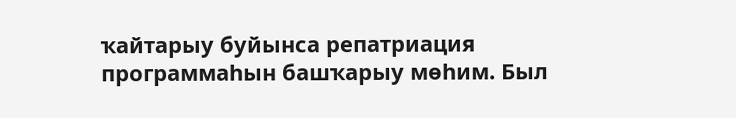ҡайтарыу буйынса репатриация программаһын башҡарыу мөһим. Был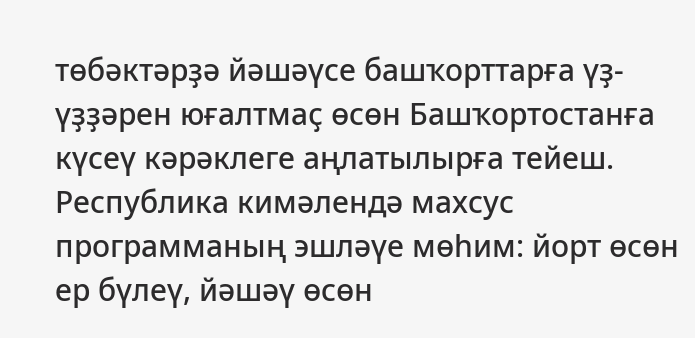төбәктәрҙә йәшәүсе башҡорттарға үҙ-үҙҙәрен юғалтмаҫ өсөн Башҡортостанға күсеү кәрәклеге аңлатылырға тейеш. Республика кимәлендә махсус программаның эшләүе мөһим: йорт өсөн ер бүлеү, йәшәү өсөн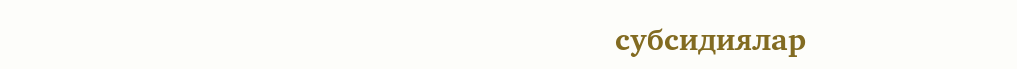субсидиялар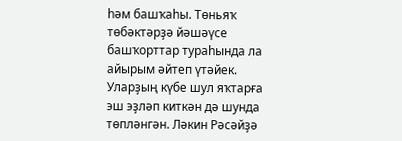һәм башҡаһы. Төньяҡ төбәктәрҙә йәшәүсе башҡорттар тураһында ла айырым әйтеп үтәйек. Уларҙың күбе шул яҡтарға эш эҙләп киткән дә шунда төпләнгән. Ләкин Рәсәйҙә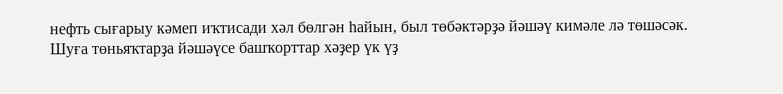нефть сығарыу кәмеп иҡтисади хәл бөлгән һайын, был төбәктәрҙә йәшәү кимәле лә төшәсәк. Шуға төньяҡтарҙа йәшәүсе башҡорттар хәҙер үк үҙ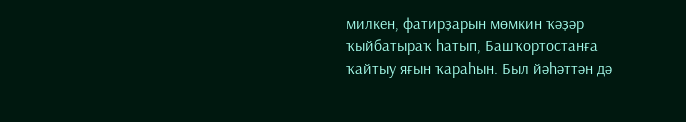милкен, фатирҙарын мөмкин ҡәҙәр ҡыйбатыраҡ һатып, Башҡортостанға ҡайтыу яғын ҡараһын. Был йәһәттән дә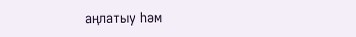аңлатыу һәм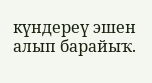күндереү эшен алып барайыҡ.